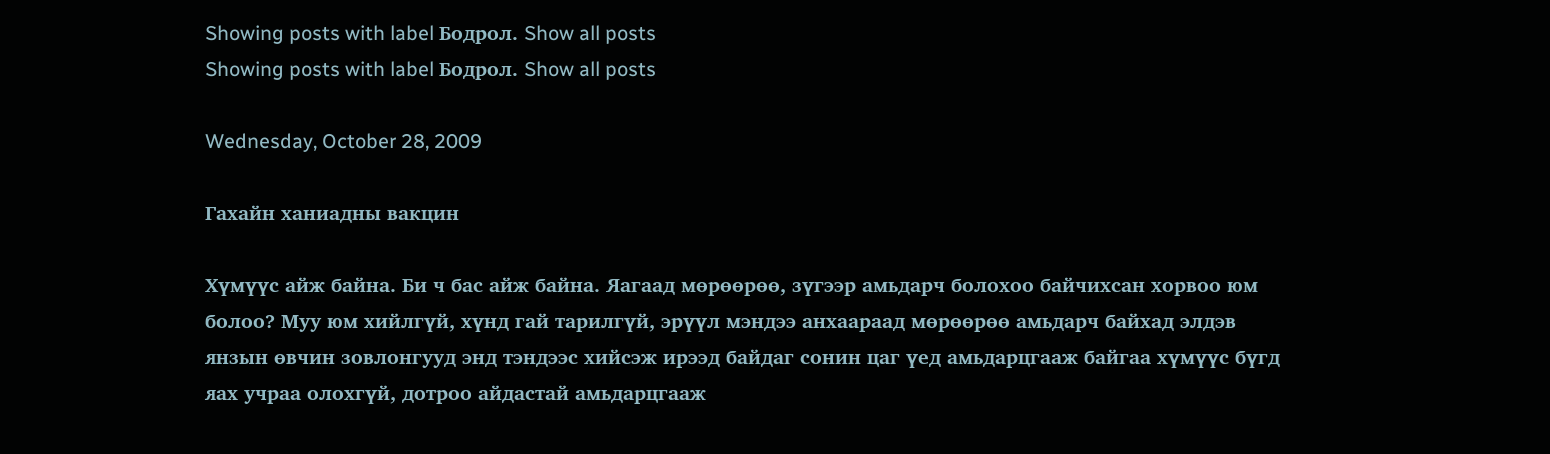Showing posts with label Бодрол. Show all posts
Showing posts with label Бодрол. Show all posts

Wednesday, October 28, 2009

Гахайн ханиадны вакцин

Хүмүүс айж байна. Би ч бас айж байна. Яагаад мөрөөрөө, зүгээр амьдарч болохоо байчихсан хорвоо юм болоо? Муу юм хийлгүй, хүнд гай тарилгүй, эрүүл мэндээ анхаараад мөрөөрөө амьдарч байхад элдэв янзын өвчин зовлонгууд энд тэндээс хийсэж ирээд байдаг сонин цаг үед амьдарцгааж байгаа хүмүүс бүгд яах учраа олохгүй, дотроо айдастай амьдарцгааж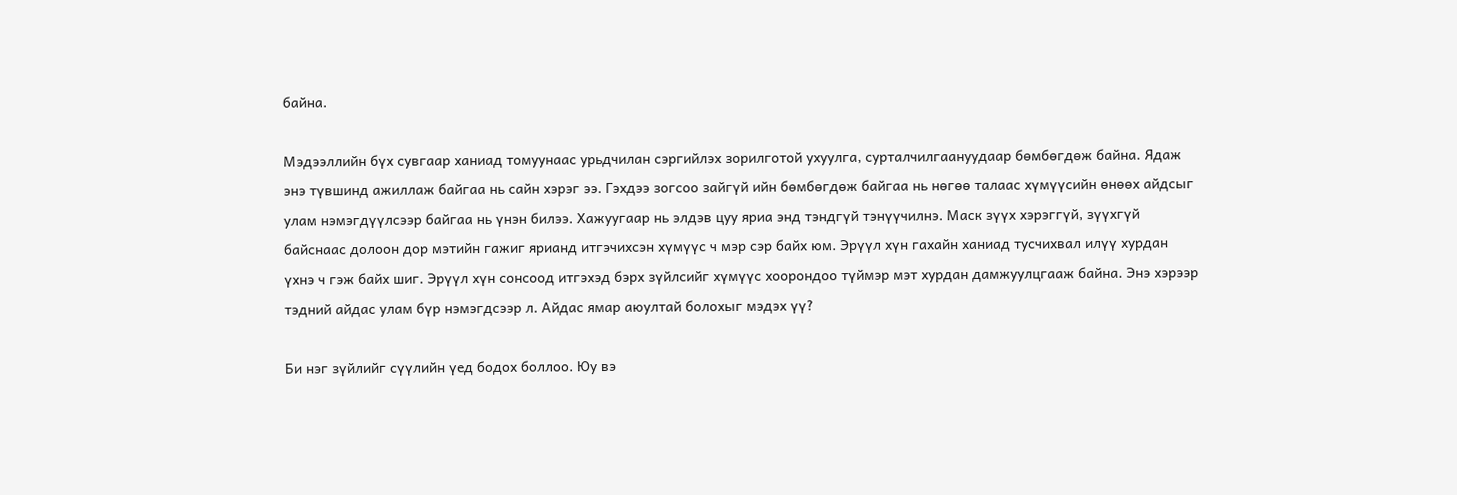байна.

Мэдээллийн бүх сувгаар ханиад томуунаас урьдчилан сэргийлэх зорилготой ухуулга, сурталчилгаануудаар бөмбөгдөж байна. Ядаж энэ түвшинд ажиллаж байгаа нь сайн хэрэг ээ. Гэхдээ зогсоо зайгүй ийн бөмбөгдөж байгаа нь нөгөө талаас хүмүүсийн өнөөх айдсыг улам нэмэгдүүлсээр байгаа нь үнэн билээ. Хажуугаар нь элдэв цуу яриа энд тэндгүй тэнүүчилнэ. Маск зүүх хэрэггүй, зүүхгүй байснаас долоон дор мэтийн гажиг ярианд итгэчихсэн хүмүүс ч мэр сэр байх юм. Эрүүл хүн гахайн ханиад тусчихвал илүү хурдан үхнэ ч гэж байх шиг. Эрүүл хүн сонсоод итгэхэд бэрх зүйлсийг хүмүүс хоорондоо түймэр мэт хурдан дамжуулцгааж байна. Энэ хэрээр тэдний айдас улам бүр нэмэгдсээр л. Айдас ямар аюултай болохыг мэдэх үү?

Би нэг зүйлийг сүүлийн үед бодох боллоо. Юу вэ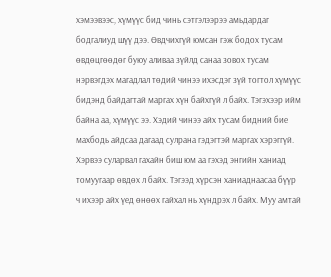хэмээвээс, хүмүүс бид чинь сэтгэлээрээ амьдардаг бодгалиуд шүү дээ. Өвдчихгүй юмсан гэж бодох тусам өвдөцгөөдөг буюу аливаа зүйлд санаа зовох тусам нэрвэгдэх магадлал төдий чинээ ихэсдэг зүй тогтол хүмүүс бидэнд байдагтай маргах хүн байхгүй л байх. Тэгэхээр ийм байна аа, хүмүүс ээ. Хэдий чинээ айх тусам бидний бие махбодь айдсаа дагаад сулрана гэдэгтэй маргах хэрэггүй. Хэрвээ суларвал гахайн биш юм аа гэхэд энгийн ханиад томуугаар өвдөх л байх. Тэгээд хүрсэн ханиаднаасаа бүүр ч ихээр айх үед өнөөх гайхал нь хүндрэх л байх. Муу амтай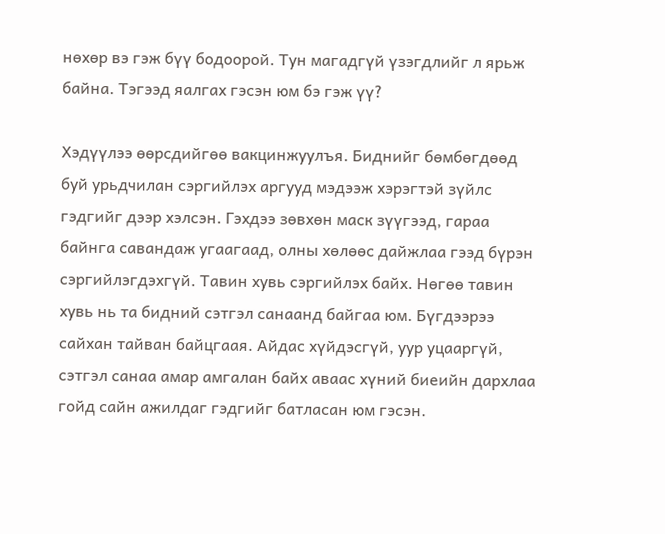нөхөр вэ гэж бүү бодоорой. Тун магадгүй үзэгдлийг л ярьж байна. Тэгээд яалгах гэсэн юм бэ гэж үү?

Хэдүүлээ өөрсдийгөө вакцинжуулъя. Биднийг бөмбөгдөөд буй урьдчилан сэргийлэх аргууд мэдээж хэрэгтэй зүйлс гэдгийг дээр хэлсэн. Гэхдээ зөвхөн маск зүүгээд, гараа байнга савандаж угаагаад, олны хөлөөс дайжлаа гээд бүрэн сэргийлэгдэхгүй. Тавин хувь сэргийлэх байх. Нөгөө тавин хувь нь та бидний сэтгэл санаанд байгаа юм. Бүгдээрээ сайхан тайван байцгаая. Айдас хүйдэсгүй, уур уцааргүй, сэтгэл санаа амар амгалан байх аваас хүний биеийн дархлаа гойд сайн ажилдаг гэдгийг батласан юм гэсэн.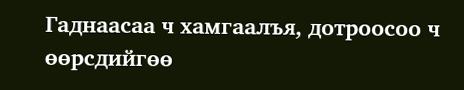Гаднаасаа ч хамгаалъя, дотроосоо ч өөрсдийгөө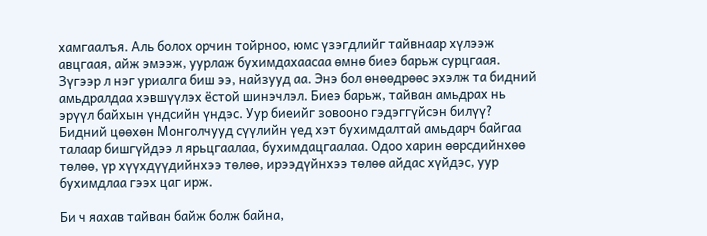хамгаалъя. Аль болох орчин тойрноо, юмс үзэгдлийг тайвнаар хүлээж авцгаая, айж эмээж, уурлаж бухимдахаасаа өмнө биеэ барьж сурцгаая. Зүгээр л нэг уриалга биш ээ, найзууд аа. Энэ бол өнөөдрөөс эхэлж та бидний амьдралдаа хэвшүүлэх ёстой шинэчлэл. Биеэ барьж, тайван амьдрах нь эрүүл байхын үндсийн үндэс. Уур биеийг зовооно гэдэггүйсэн билүү? Бидний цөөхөн Монголчууд сүүлийн үед хэт бухимдалтай амьдарч байгаа талаар бишгүйдээ л ярьцгаалаа, бухимдацгаалаа. Одоо харин өөрсдийнхөө төлөө, үр хүүхдүүдийнхээ төлөө, ирээдүйнхээ төлөө айдас хүйдэс, уур бухимдлаа гээх цаг ирж.

Би ч яахав тайван байж болж байна,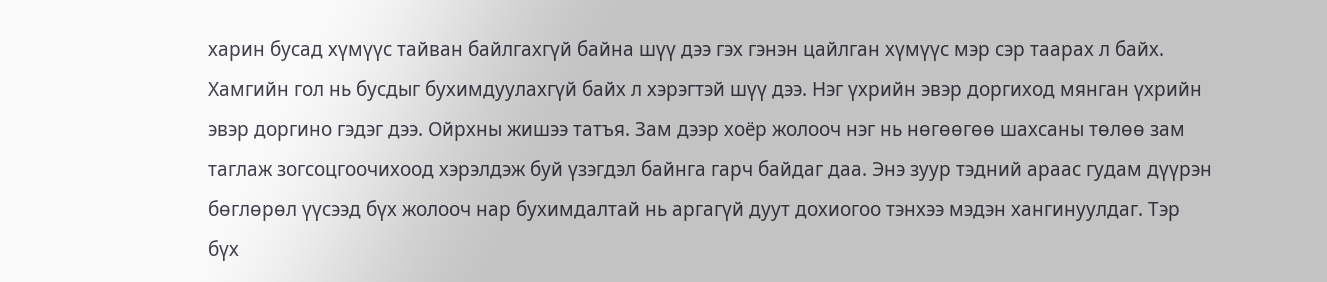харин бусад хүмүүс тайван байлгахгүй байна шүү дээ гэх гэнэн цайлган хүмүүс мэр сэр таарах л байх. Хамгийн гол нь бусдыг бухимдуулахгүй байх л хэрэгтэй шүү дээ. Нэг үхрийн эвэр доргиход мянган үхрийн эвэр доргино гэдэг дээ. Ойрхны жишээ татъя. Зам дээр хоёр жолооч нэг нь нөгөөгөө шахсаны төлөө зам таглаж зогсоцгоочихоод хэрэлдэж буй үзэгдэл байнга гарч байдаг даа. Энэ зуур тэдний араас гудам дүүрэн бөглөрөл үүсээд бүх жолооч нар бухимдалтай нь аргагүй дуут дохиогоо тэнхээ мэдэн хангинуулдаг. Тэр бүх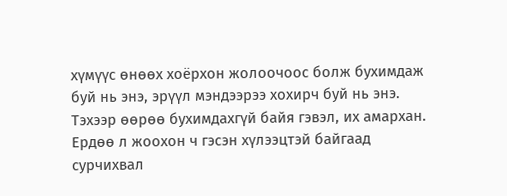хүмүүс өнөөх хоёрхон жолоочоос болж бухимдаж буй нь энэ, эрүүл мэндээрээ хохирч буй нь энэ. Тэхээр өөрөө бухимдахгүй байя гэвэл, их амархан. Ердөө л жоохон ч гэсэн хүлээцтэй байгаад сурчихвал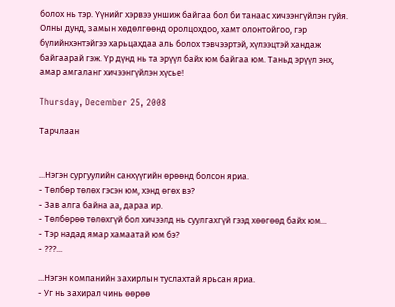болох нь тэр. Үүнийг хэрвээ уншиж байгаа бол би танаас хичээнгүйлэн гуйя. Олны дунд, замын хөдөлгөөнд оролцохдоо, хамт олонтойгоо, гэр бүлийнхэнтэйгээ харьцахдаа аль болох тэвчээртэй, хүлээцтэй хандаж байгаарай гэж. Үр дүнд нь та эрүүл байх юм байгаа юм. Таньд эрүүл энх, амар амгаланг хичээнгүйлэн хүсье!

Thursday, December 25, 2008

Тарчлаан


...Нэгэн сургуулийн санхүүгийн өрөөнд болсон яриа.
- Төлбөр төлөх гэсэн юм, хэнд өгөх вэ?
- Зав алга байна аа, дараа ир.
- Төлбөрөө төлөхгүй бол хичээлд нь суулгахгүй гээд хөөгөөд байх юм...
- Тэр надад ямар хамаатай юм бэ?
- ???...

...Нэгэн компанийн захирлын туслахтай ярьсан яриа.
- Уг нь захирал чинь өөрөө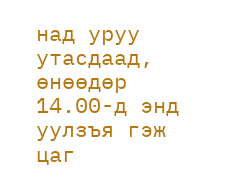над уруу утасдаад, өнөөдөр 14.00-д энд уулзъя гэж цаг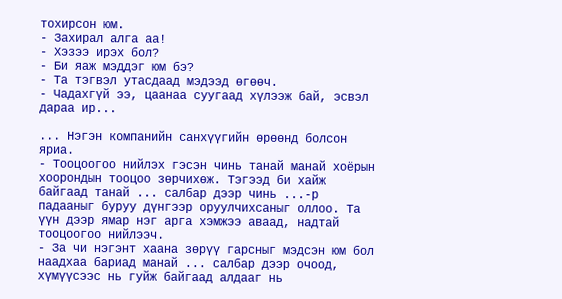тохирсон юм.
- Захирал алга аа!
- Хэзээ ирэх бол?
- Би яаж мэддэг юм бэ?
- Та тэгвэл утасдаад мэдээд өгөөч.
- Чадахгүй ээ, цаанаа суугаад хүлээж бай, эсвэл дараа ир...

... Нэгэн компанийн санхүүгийн өрөөнд болсон яриа.
- Тооцоогоо нийлэх гэсэн чинь танай манай хоёрын хоорондын тооцоо зөрчихөж. Тэгээд би хайж байгаад танай ... салбар дээр чинь ...-р падааныг буруу дүнгээр оруулчихсаныг оллоо. Та үүн дээр ямар нэг арга хэмжээ аваад, надтай тооцоогоо нийлээч.
- За чи нэгэнт хаана зөрүү гарсныг мэдсэн юм бол наадхаа бариад манай ... салбар дээр очоод, хүмүүсээс нь гуйж байгаад алдааг нь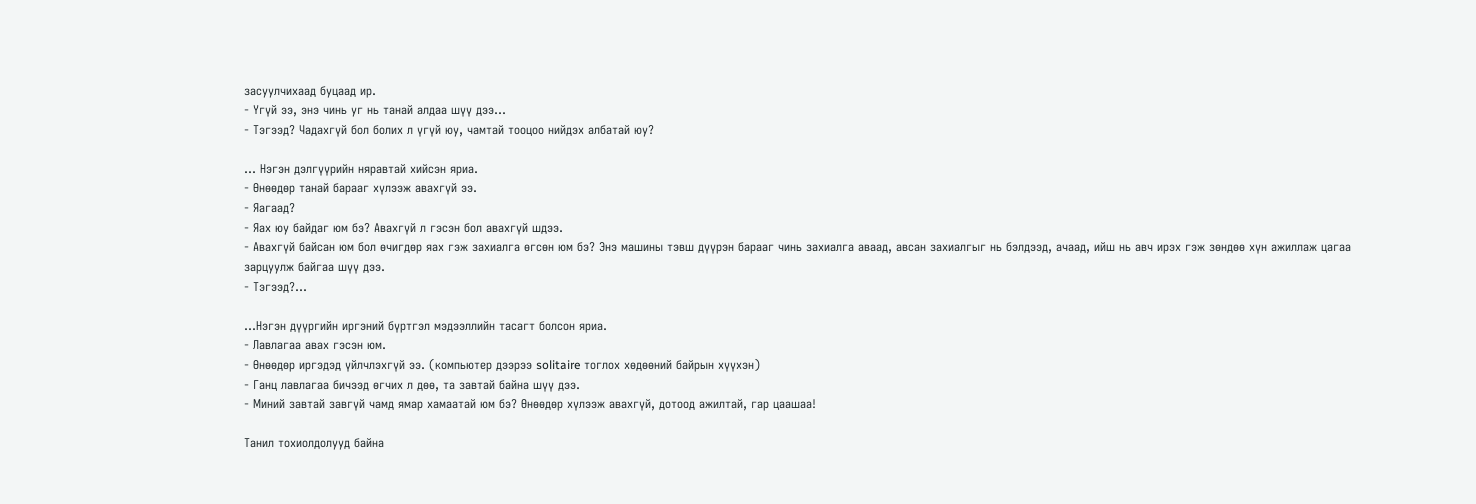засуулчихаад буцаад ир.
- Үгүй ээ, энэ чинь уг нь танай алдаа шүү дээ...
- Тэгээд? Чадахгүй бол болих л үгүй юу, чамтай тооцоо нийдэх албатай юу?

... Нэгэн дэлгүүрийн няравтай хийсэн яриа.
- Өнөөдөр танай барааг хүлээж авахгүй ээ.
- Яагаад?
- Яах юу байдаг юм бэ? Авахгүй л гэсэн бол авахгүй шдээ.
- Авахгүй байсан юм бол өчигдөр яах гэж захиалга өгсөн юм бэ? Энэ машины тэвш дүүрэн барааг чинь захиалга аваад, авсан захиалгыг нь бэлдээд, ачаад, ийш нь авч ирэх гэж зөндөө хүн ажиллаж цагаа зарцуулж байгаа шүү дээ.
- Тэгээд?...

...Нэгэн дүүргийн иргэний бүртгэл мэдээллийн тасагт болсон яриа.
- Лавлагаа авах гэсэн юм.
- Өнөөдөр иргэдэд үйлчлэхгүй ээ. (компьютер дээрээ solitaire тоглох хөдөөний байрын хүүхэн)
- Ганц лавлагаа бичээд өгчих л дөө, та завтай байна шүү дээ.
- Миний завтай завгүй чамд ямар хамаатай юм бэ? Өнөөдөр хүлээж авахгүй, дотоод ажилтай, гар цаашаа!

Танил тохиолдолууд байна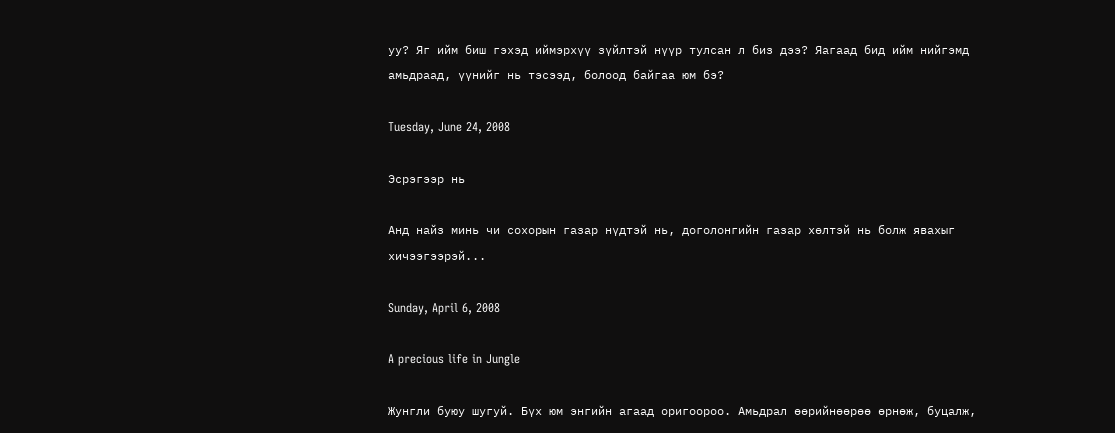уу? Яг ийм биш гэхэд иймэрхүү зүйлтэй нүүр тулсан л биз дээ? Яагаад бид ийм нийгэмд амьдраад, үүнийг нь тэсээд, болоод байгаа юм бэ?

Tuesday, June 24, 2008

Эсрэгээр нь

Анд найз минь чи сохорын газар нүдтэй нь, доголонгийн газар хөлтэй нь болж явахыг хичээгээрэй...

Sunday, April 6, 2008

A precious life in Jungle

Жунгли буюу шугуй. Бүх юм энгийн агаад оригоороо. Амьдрал өөрийнөөрөө өрнөж, буцалж,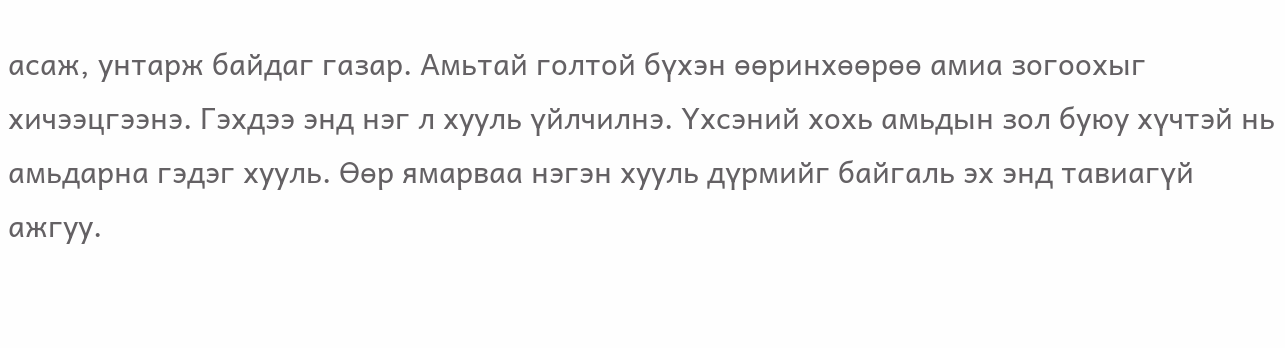асаж, унтарж байдаг газар. Амьтай голтой бүхэн өөринхөөрөө амиа зогоохыг хичээцгээнэ. Гэхдээ энд нэг л хууль үйлчилнэ. Үхсэний хохь амьдын зол буюу хүчтэй нь амьдарна гэдэг хууль. Өөр ямарваа нэгэн хууль дүрмийг байгаль эх энд тавиагүй ажгуу.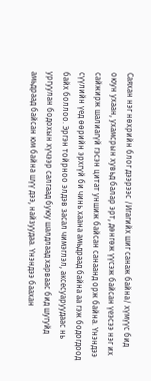Саяхан нэг нөхрийн блог дээрээс /Игагийх шиг санаж байна/ хүмүүс бид оюун ухаан, ухамсрын хувьд балар эрт, дөнгөж үүсэж байсан үеэсээ нэг их сайжирж шалиагүй гэсэн цитат уншиж байсан санаанд орж байна. Үнэндээ сүүлийн үед өөрийн эрхгүй би чинь хаана амьдраад байна аа гэж бодогдоод байх боллоо. Эргэн тойрноо элдэв засал чимэглэл, аксесуаруудаас нь ургуулан бодохын хүчээр салгаад буюу шалдлаад харваас бид шугуйд амьдраад байсан юм байна шүү дээ, найзуудаа. Үнэндээ баахан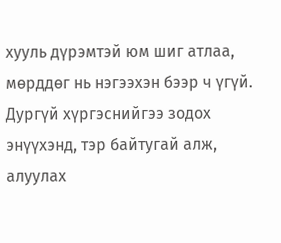хууль дүрэмтэй юм шиг атлаа, мөрддөг нь нэгээхэн бээр ч үгүй. Дургүй хүргэснийгээ зодох энүүхэнд, тэр байтугай алж, алуулах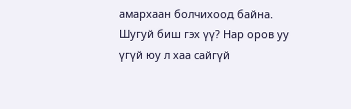амархаан болчихоод байна. Шугуй биш гэх үү? Нар орoв уу үгүй юу л хаа сайгүй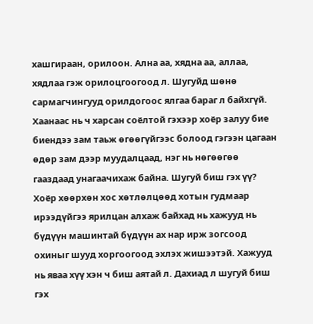хашгираан, орилоон. Ална аа, хядна аа, аллаа, хядлаа гэж орилоцгоогоод л. Шугуйд шөнө сармагчингууд орилдогоос ялгаа бараг л байхгүй. Хаанаас нь ч харсан соёлтой гэхээр хоёр залуу бие биендээ зам таьж өгөөгүйгээс болоод гэгээн цагаан өдөр зам дээр муудалцаад, нэг нь нөгөөгөө гааздаад унагаачихаж байна. Шугуй биш гэх үү? Хоёр хөөрхөн хос хөтлөлцөөд хотын гудмаар ирээдүйгээ ярилцан алхаж байхад нь хажууд нь бүдүүн машинтай бүдүүн ах нар ирж зогсоод охиныг шууд хоргоогоод эхлэх жишээтэй. Хажууд нь яваа хүү хэн ч биш аятай л. Дахиад л шугуй биш гэх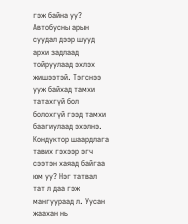гэж байна уу? Автобусны арын суудал дээр шууд архи задлаад тойруулаад эхлэх жишээтэй. Тэгснээ ууж байхад тамхи татaхгүй бол болохгүй гээд тамхи баагиулаад эхэлнэ. Кондуктор шаардлага тавих гэхээр эгч сээтэн хаяад байгаа юм уу? Нэг татвал тат л даа гэж мангуураад л. Уусан жаахан нь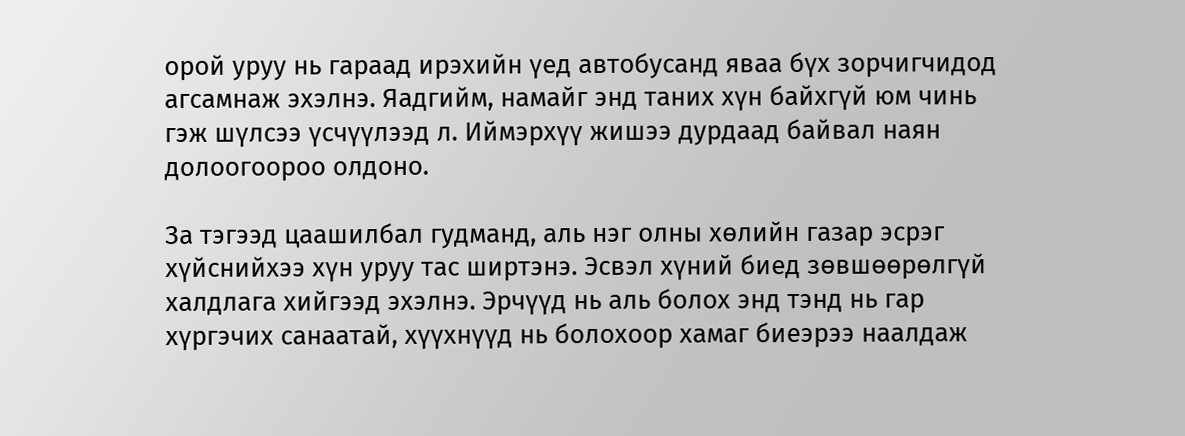орой уруу нь гараад ирэхийн үед автобусанд яваа бүх зорчигчидод агсамнаж эхэлнэ. Яадгийм, намайг энд таних хүн байхгүй юм чинь гэж шүлсээ үсчүүлээд л. Иймэрхүү жишээ дурдаад байвал наян долоогоороо олдоно.

За тэгээд цаашилбал гудманд, аль нэг олны хөлийн газар эсрэг хүйснийхээ хүн уруу тас ширтэнэ. Эсвэл хүний биед зөвшөөрөлгүй халдлага хийгээд эхэлнэ. Эрчүүд нь аль болох энд тэнд нь гар хүргэчих санаатай, хүүхнүүд нь болохоор хамаг биеэрээ наалдаж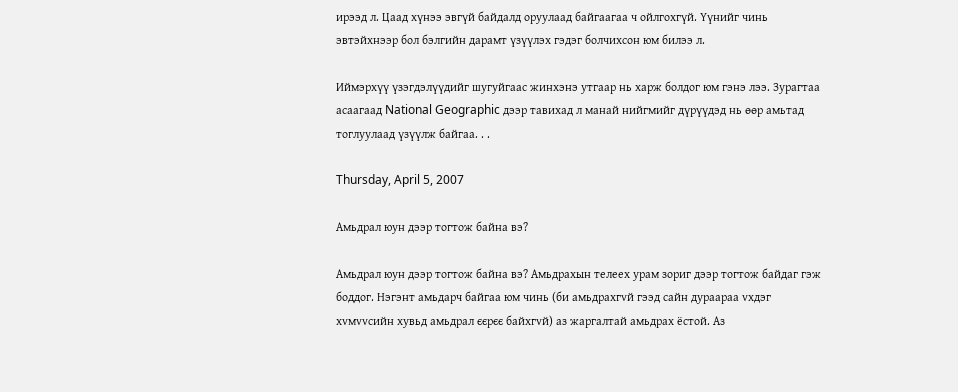ирээд л. Цаад хүнээ эвгүй байдалд оруулаад байгаагаа ч ойлгохгүй. Үүнийг чинь эвтэйхнээр бол бэлгийн дарамт үзүүлэх гэдэг болчихсон юм билээ л.

Иймэрхүү үзэгдэлүүдийг шугуйгаас жинхэнэ утгаар нь харж болдог юм гэнэ лээ. Зурагтаа асаагаад National Geographic дээр тавихад л манай нийгмийг дүрүүдэд нь өөр амьтад тоглуулаад үзүүлж байгаа. . .

Thursday, April 5, 2007

Амьдрал юун дээр тогтож байна вэ?

Амьдрал юун дээр тогтож байна вэ? Амьдрахын тeлeeх урам зориг дээр тогтож байдаг гэж боддог. Нэгэнт амьдарч байгаа юм чинь (би амьдрахгvй гээд сайн дураараа vхдэг хvмvvсийн хувьд амьдрал єєрєє байхгvй) аз жаргалтай амьдрах ёстой. Аз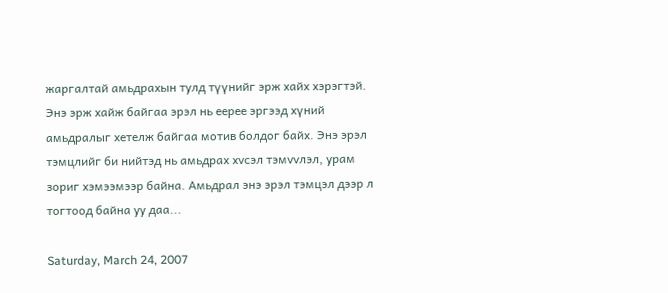жаргалтай амьдрахын тулд түүнийг эрж хайх хэрэгтэй. Энэ эрж хайж байгаа эрэл нь eeрee эргээд хүний амьдралыг хeтeлж байгаа мотив болдог байх. Энэ эрэл тэмцлийг би нийтэд нь амьдрах хvсэл тэмvvлэл, урам зориг хэмээмээр байна. Амьдрал энэ эрэл тэмцэл дээр л тогтоод байна уу даа...

Saturday, March 24, 2007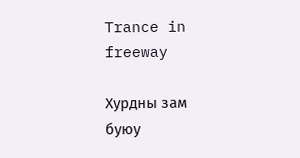Trance in freeway

Хурдны зам буюу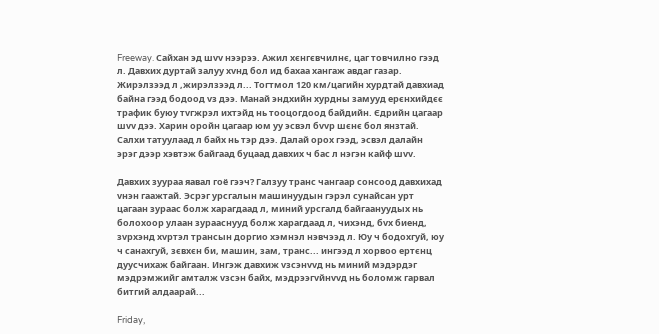Freeway. Сайхан эд шvv нээрээ. Ажил хєнгєвчилнє, цаг товчилно гээд л. Давхих дуртай залуу хvнд бол ид бахаа хангаж авдаг газар. Жирэлзээд л ,жирэлзээд л... Тогтмол 120 км/цагийн хурдтай давхиад байна гээд бодоод vз дээ. Манай эндхийн хурдны замууд ерєнхийдєє трафик буюу тvгжрэл ихтэйд нь тооцогдоод байдийн. Єдрийн цагаар шvv дээ. Харин оройн цагаар юм уу эсвэл бvvр шєнє бол янзтай. Салхи татуулаад л байх нь тэр дээ. Далай орох гээд, эсвэл далайн эрэг дээр хэвтэж байгаад буцаад давхих ч бас л нэгэн кайф шvv.

Давхих зуураа яавал гоё гээч? Галзуу транс чангаар сонсоод давхихад vнэн гаажтай. Эсрэг урсгалын машинуудын гэрэл сунайсан урт цагаан зураас болж харагдаад л, миний урсгалд байгаануудых нь болохоор улаан зурааснууд болж харагдаад л, чихэнд, бvх биенд, зvрхэнд хvртэл трансын доргио хэмнэл нэвчээд л. Юу ч бодохгуй, юу ч санахгуй, зєвхєн би, машин, зам, транс... ингээд л хорвоо ертєнц дуусчихаж байгаан. Ингэж давхиж vзсэнvvд нь миний мэдэрдэг мэдрэмжийг амталж vзсэн байх, мэдрээгvйнvvд нь боломж гарвал битгий алдаарай...

Friday,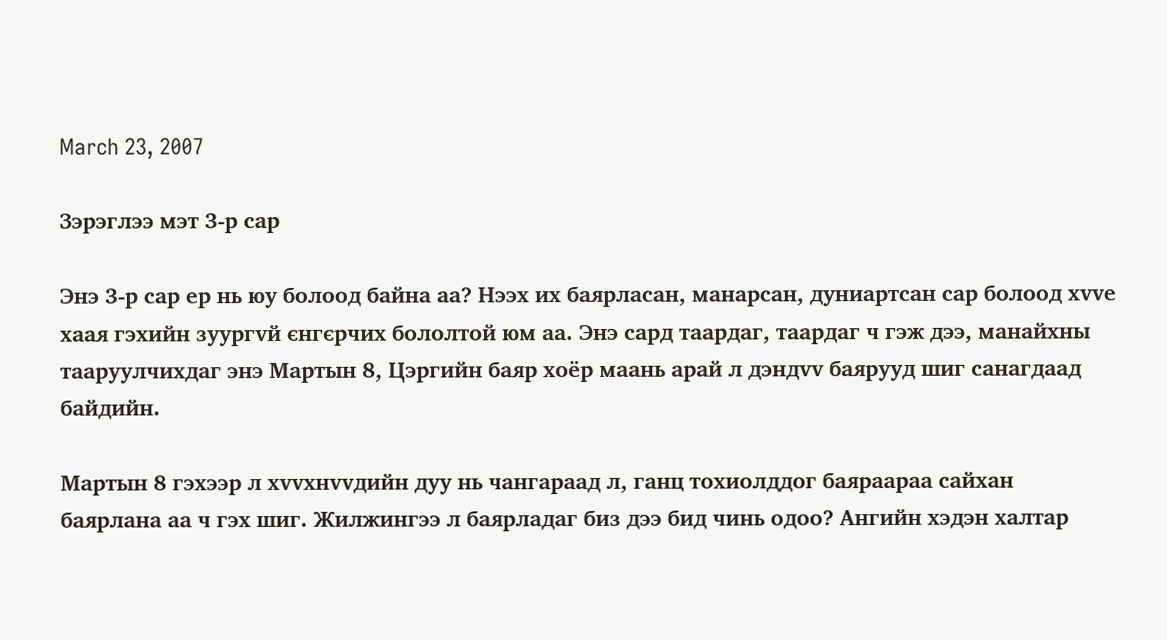March 23, 2007

Зэрэглээ мэт 3-р сар

Энэ 3-р сар ер нь юу болоод байна аа? Нээх их баярласан, манарсан, дуниартсан сар болоод хvvе хаая гэхийн зуургvй єнгєрчих бололтой юм аа. Энэ сард таардаг, таардаг ч гэж дээ, манайхны тааруулчихдаг энэ Мартын 8, Цэргийн баяр хоёр маань арай л дэндvv баярууд шиг санагдаад байдийн.

Мартын 8 гэхээр л хvvхнvvдийн дуу нь чангараад л, ганц тохиолддог баяраараа сайхан баярлана аа ч гэх шиг. Жилжингээ л баярладаг биз дээ бид чинь одоо? Ангийн хэдэн халтар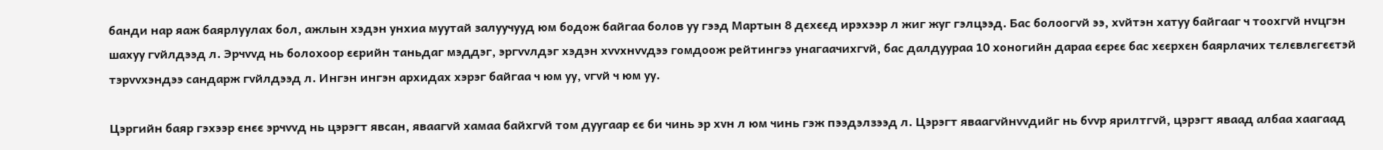банди нар яаж баярлуулах бол, ажлын хэдэн унхиа муутай залуучууд юм бодож байгаа болов уу гээд Мартын 8 дєхєєд ирэхээр л жиг жуг гэлцээд. Бас болоогvй ээ, хvйтэн хатуу байгааг ч тоохгvй нvцгэн шахуу гvйлдээд л. Эрчvvд нь болохоор єєрийн таньдаг мэддэг, эргvvлдэг хэдэн хvvхнvvдээ гомдоож рейтингээ унагаачихгvй, бас далдуураа 10 хоногийн дараа єєрєє бас хєєрхєн баярлачих тєлєвлєгєєтэй тэрvvхэндээ сандарж гvйлдээд л. Ингэн ингэн архидах хэрэг байгаа ч юм уу, vгvй ч юм уу.

Цэргийн баяр гэхээр єнєє эрчvvд нь цэрэгт явсан, яваагvй хамаа байхгvй том дуугаар єє би чинь эр хvн л юм чинь гэж пээдэлзээд л. Цэрэгт яваагvйнvvдийг нь бvvр ярилтгvй, цэрэгт яваад албаа хаагаад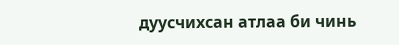дуусчихсан атлаа би чинь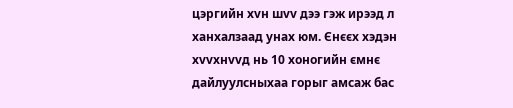цэргийн хvн шvv дээ гэж ирээд л ханхалзаад унах юм. Єнєєх хэдэн хvvхнvvд нь 10 хоногийн ємнє дайлуулсныхаа горыг амсаж бас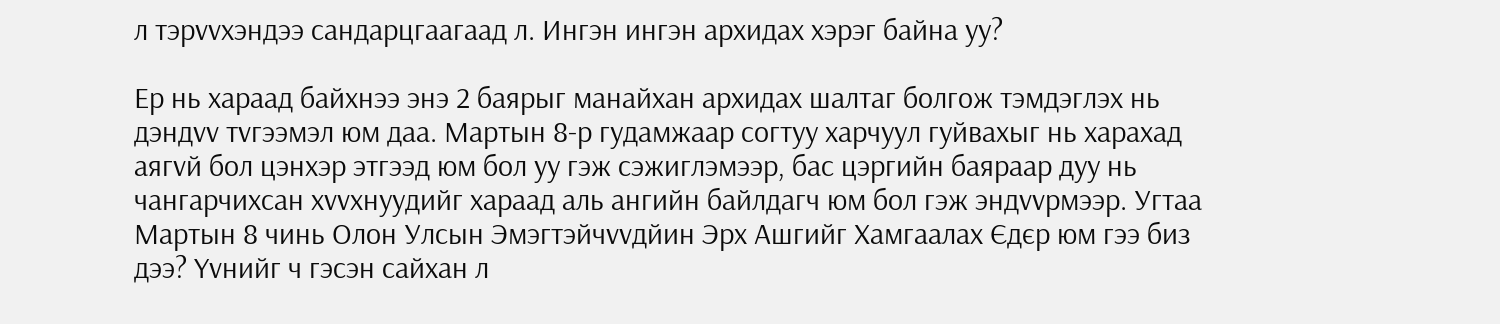л тэрvvхэндээ сандарцгаагаад л. Ингэн ингэн архидах хэрэг байна уу?

Ер нь хараад байхнээ энэ 2 баярыг манайхан архидах шалтаг болгож тэмдэглэх нь дэндvv тvгээмэл юм даа. Мартын 8-р гудамжаар согтуу харчуул гуйвахыг нь харахад аягvй бол цэнхэр этгээд юм бол уу гэж сэжиглэмээр, бас цэргийн баяраар дуу нь чангарчихсан хvvхнуудийг хараад аль ангийн байлдагч юм бол гэж эндvvрмээр. Угтаа Мартын 8 чинь Олон Улсын Эмэгтэйчvvдйин Эрх Ашгийг Хамгаалах Єдєр юм гээ биз дээ? Yvнийг ч гэсэн сайхан л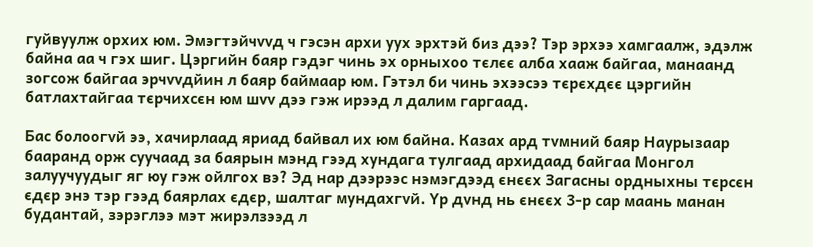гуйвуулж орхих юм. Эмэгтэйчvvд ч гэсэн архи уух эрхтэй биз дээ? Тэр эрхээ хамгаалж, эдэлж байна аа ч гэх шиг. Цэргийн баяр гэдэг чинь эх орныхоо тєлєє алба хааж байгаа, манаанд зогсож байгаа эрчvvдйин л баяр баймаар юм. Гэтэл би чинь эхээсээ тєрєхдєє цэргийн батлахтайгаа тєрчихсєн юм шvv дээ гэж ирээд л далим гаргаад.

Бас болоогvй ээ, хачирлаад яриад байвал их юм байна. Казах ард тvмний баяр Наурызаар бааранд орж суучаад за баярын мэнд гээд хундага тулгаад архидаад байгаа Монгол залуучуудыг яг юу гэж ойлгох вэ? Эд нар дээрээс нэмэгдээд єнєєх Загасны ордныхны тєрсєн єдєр энэ тэр гээд баярлах єдєр, шалтаг мундахгvй. Yр дvнд нь єнєєх 3-р сар маань манан будантай, зэрэглээ мэт жирэлзээд л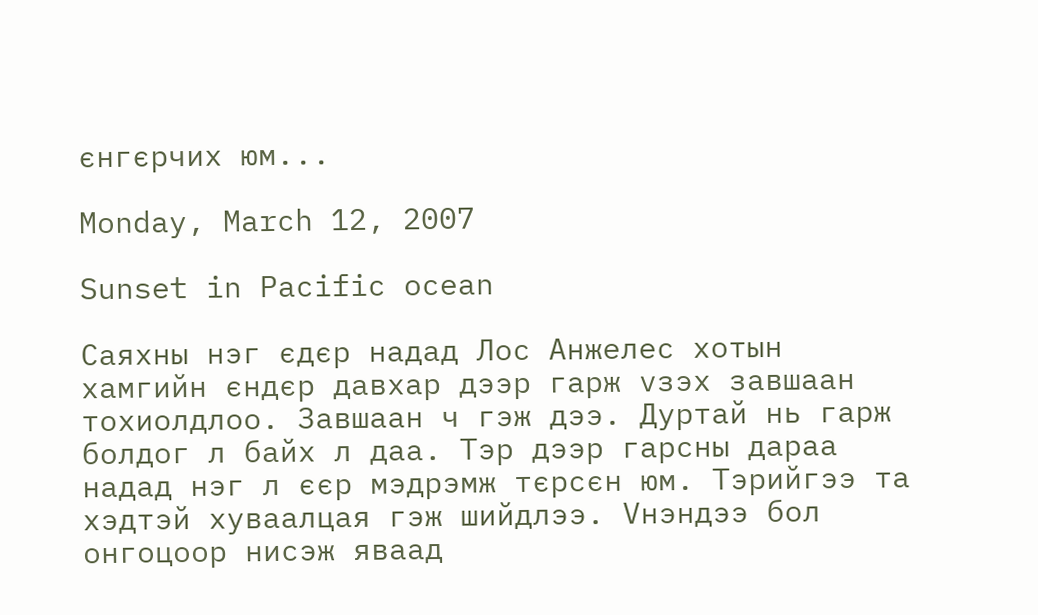єнгєрчих юм...

Monday, March 12, 2007

Sunset in Pacific ocean

Саяхны нэг єдєр надад Лос Анжелес хотын хамгийн єндєр давхар дээр гарж vзэх завшаан тохиолдлоо. Завшаан ч гэж дээ. Дуртай нь гарж болдог л байх л даа. Тэр дээр гарсны дараа надад нэг л єєр мэдрэмж тєрсєн юм. Тэрийгээ та хэдтэй хуваалцая гэж шийдлээ. Vнэндээ бол онгоцоор нисэж яваад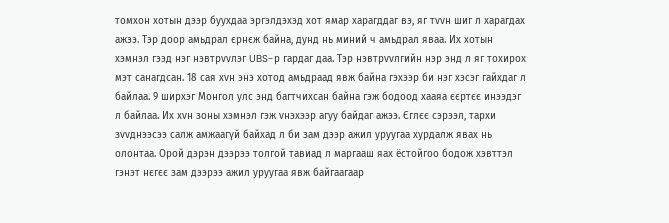томхон хотын дээр буухдаа эргэлдэхэд хот ямар харагддаг вэ, яг тvvн шиг л харагдах ажээ. Тэр доор амьдрал єрнєж байна, дунд нь миний ч амьдрал яваа. Их хотын хэмнэл гээд нэг нэвтрvvлэг UBS-р гардаг даа. Тэр нэвтрvvлгийн нэр энд л яг тохирох мэт санагдсан. 18 сая хvн энэ хотод амьдраад явж байна гэхээр би нэг хэсэг гайхдаг л байлаа. 9 ширхэг Монгол улс энд багтчихсан байна гэж бодоод хааяа єєртєє инээдэг л байлаа. Их хvн зоны хэмнэл гэж vнэхээр агуу байдаг ажээ. Єглєє сэрээл, тархи зvvднээсээ салж амжаагүй байхад л би зам дээр ажил уруугаа хурдалж явах нь олонтаа. Орой дэрэн дээрээ толгой тавиад л маргааш яах ёстойгоо бодож хэвттэл гэнэт нєгєє зам дээрээ ажил уруугаа явж байгаагаар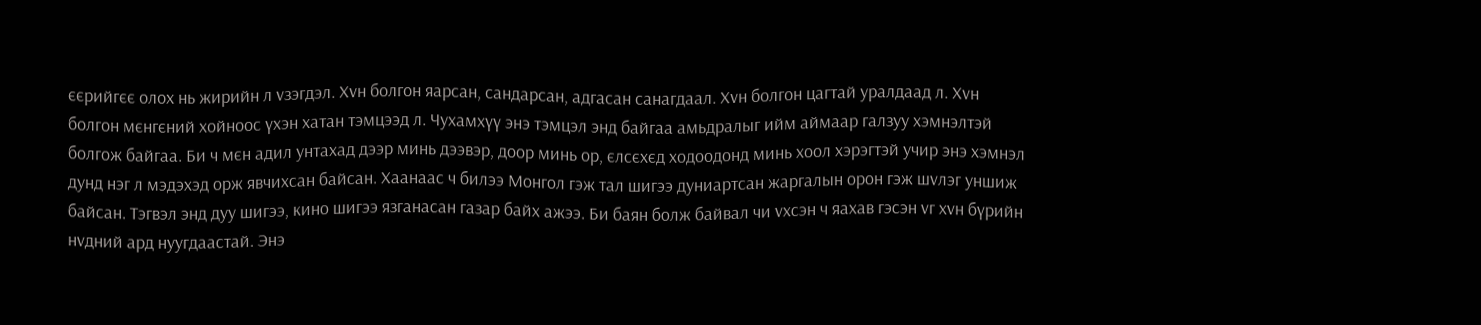єєрийгєє олох нь жирийн л vзэгдэл. Хvн болгон яарсан, сандарсан, адгасан санагдаал. Хvн болгон цагтай уралдаад л. Хvн болгон мєнгєний хойноос үхэн хатан тэмцээд л. Чухамхүү энэ тэмцэл энд байгаа амьдралыг ийм аймаар галзуу хэмнэлтэй болгож байгаа. Би ч мєн адил унтахад дээр минь дээвэр, доор минь ор, єлсєхєд ходоодонд минь хоол хэрэгтэй учир энэ хэмнэл дунд нэг л мэдэхэд орж явчихсан байсан. Хаанаас ч билээ Монгол гэж тал шигээ дуниартсан жаргалын орон гэж шvлэг уншиж байсан. Тэгвэл энд дуу шигээ, кино шигээ язганасан газар байх ажээ. Би баян болж байвал чи vхсэн ч яахав гэсэн vг хvн бүрийн нvдний ард нуугдаастай. Энэ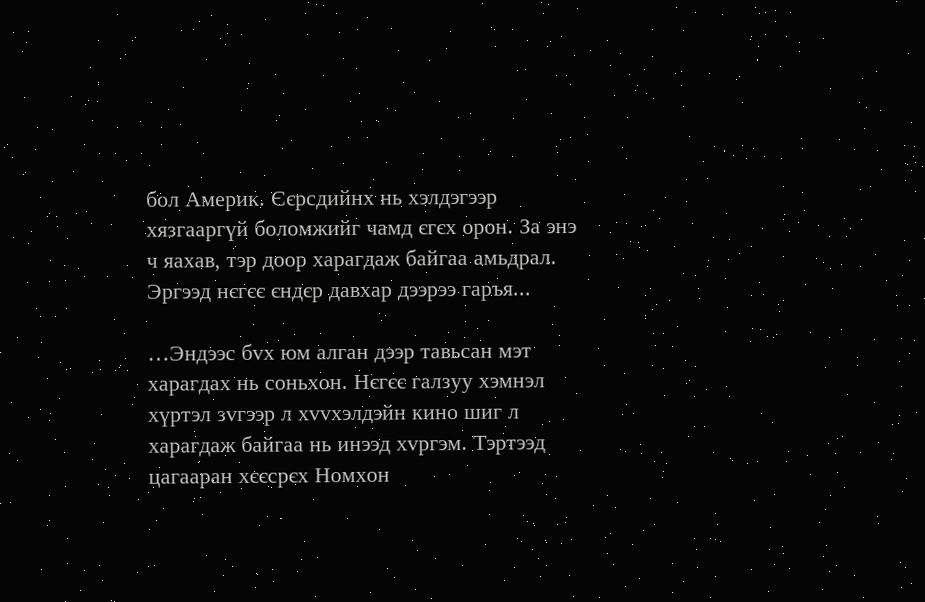бол Америк. Єєрсдийнх нь хэлдэгээр хязгааргүй боломжийг чамд єгєх орон. За энэ ч яахав, тэр доор харагдаж байгаа амьдрал. Эргээд нєгєє єндєр давхар дээрээ гаръя...

…Эндээс бvх юм алган дээр тавьсан мэт харагдах нь соньхон. Нєгєє галзуу хэмнэл хүртэл зvгээр л хvvхэлдэйн кино шиг л харагдаж байгаа нь инээд хvргэм. Тэртээд цагааран хєєсрєх Номхон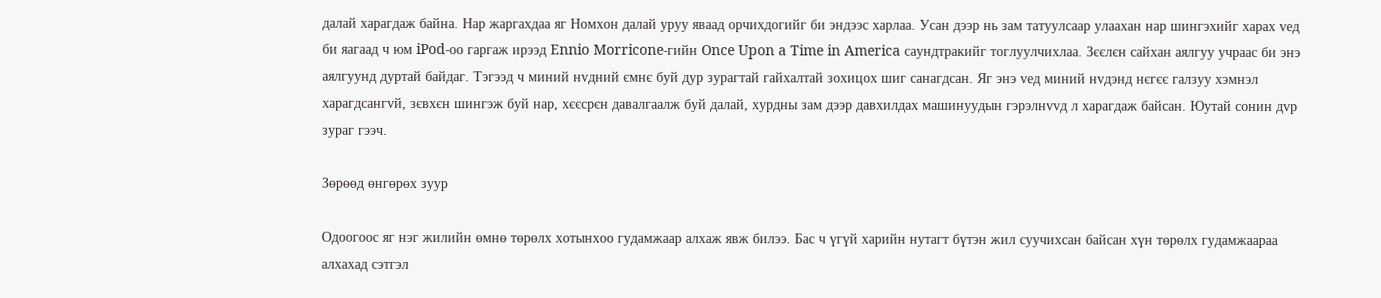далай харагдаж байна. Нар жаргахдаа яг Номхон далай уруу яваад орчихдогийг би эндээс харлаа. Усан дээр нь зам татуулсаар улаахан нар шингэхийг харах vед би яагаад ч юм iPod-оо гаргаж ирээд Ennio Morricone-гийн Once Upon a Time in America саундтракийг тоглуулчихлаа. Зєєлєн сайхан аялгуу учраас би энэ аялгуунд дуртай байдаг. Тэгээд ч миний нvдний ємнє буй дур зурагтай гайхалтай зохицох шиг санагдсан. Яг энэ vед миний нvдэнд нєгєє галзуу хэмнэл харагдсангvй, зєвхєн шингэж буй нар, хєєсрєн давалгаалж буй далай, хурдны зам дээр давхилдах машинуудын гэрэлнvvд л харагдаж байсан. Юутай сонин дvр зураг гээч.

Зөрөөд өнгөрөх зуур

Одоогоос яг нэг жилийн өмнө төрөлх хотынхоо гудамжаар алхаж явж билээ. Бас ч үгүй харийн нутагт бүтэн жил суучихсан байсан хүн төрөлх гудамжаараа алхахад сэтгэл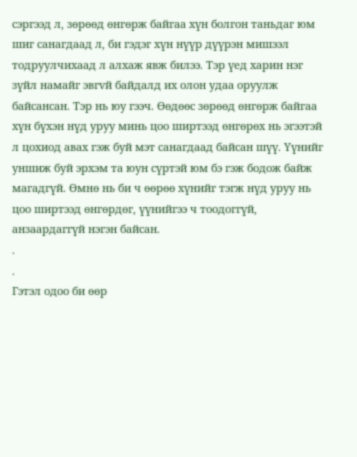сэргээд л, зөрөөд өнгөрж байгаа хүн болгон таньдаг юм шиг санагдаад л, би гэдэг хүн нүүр дүүрэн мишээл тодруулчихаад л алхаж явж билээ. Тэр үед харин нэг зүйл намайг эвгvй байдалд их олон удаа оруулж байсансан. Тэр нь юу гээч. Өөдөөс зөрөөд өнгөрж байгаа хүн бүхэн нүд уруу минь цоо ширтээд өнгөрөх нь эгээтэй л цохиод авах гэж буй мэт санагдаад байсан шүү. Үүнийг уншиж буй эрхэм та юун сүртэй юм бэ гэж бодож байж магадгүй. Өмнө нь би ч өөрөө хүнийг тэгж нүд уруу нь цоо ширтээд өнгөрдөг, үүнийгээ ч тоодоггүй, анзаардаггүй нэгэн байсан.
.
.
Гэтэл одоо би өөр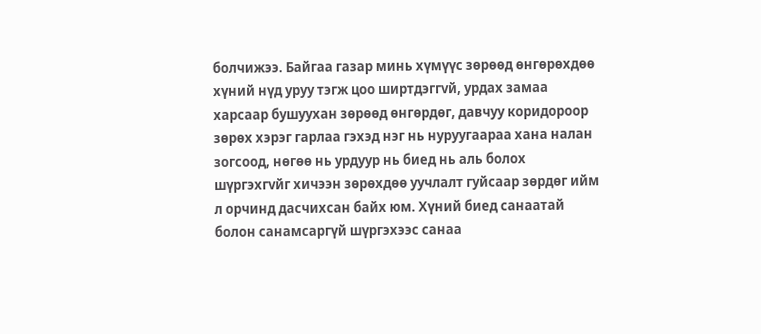болчижээ. Байгаа газар минь хүмүүс зөрөөд өнгөрөхдөө хүний нүд уруу тэгж цоо ширтдэггvй, урдах замаа харсаар бушуухан зөрөөд өнгөрдөг, давчуу коридороор зөрөх хэрэг гарлаа гэхэд нэг нь нуруугаараа хана налан зогсоод, нөгөө нь урдуур нь биед нь аль болох шүргэхгvйг хичээн зөрөхдөө уучлалт гуйсаар зөрдөг ийм л орчинд дасчихсан байх юм. Хүний биед санаатай болон санамсаргүй шүргэхээс санаа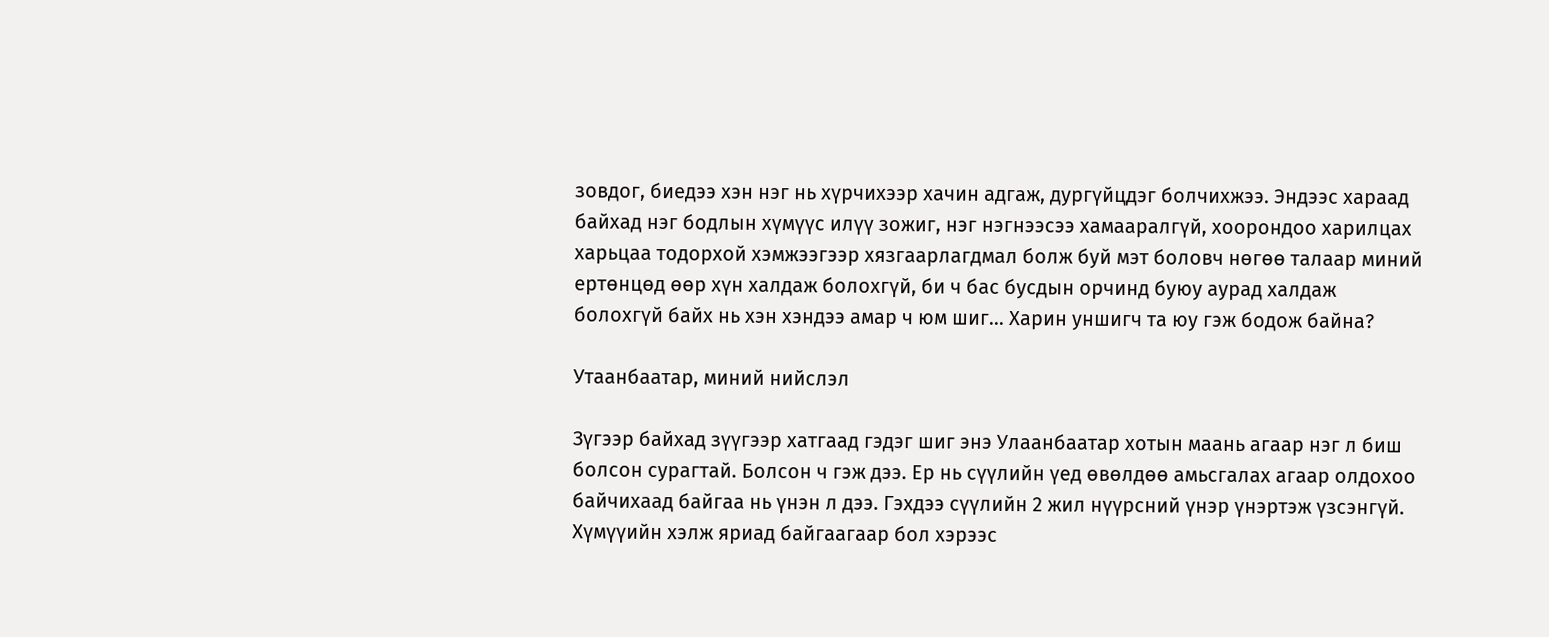зовдог, биедээ хэн нэг нь хүрчихээр хачин адгаж, дургүйцдэг болчихжээ. Эндээс хараад байхад нэг бодлын хүмүүс илүү зожиг, нэг нэгнээсээ хамааралгүй, хоорондоо харилцах харьцаа тодорхой хэмжээгээр хязгаарлагдмал болж буй мэт боловч нөгөө талаар миний ертөнцөд өөр хүн халдаж болохгүй, би ч бас бусдын орчинд буюу аурад халдаж болохгүй байх нь хэн хэндээ амар ч юм шиг... Харин уншигч та юу гэж бодож байна?

Утаанбаатар, миний нийслэл

Зүгээр байхад зүүгээр хатгаад гэдэг шиг энэ Улаанбаатар хотын маань агаар нэг л биш болсон сурагтай. Болсон ч гэж дээ. Ер нь сүүлийн үед өвөлдөө амьсгалах агаар олдохоо байчихаад байгаа нь үнэн л дээ. Гэхдээ сүүлийн 2 жил нүүрсний үнэр үнэртэж үзсэнгүй. Хүмүүийн хэлж яриад байгаагаар бол хэрээс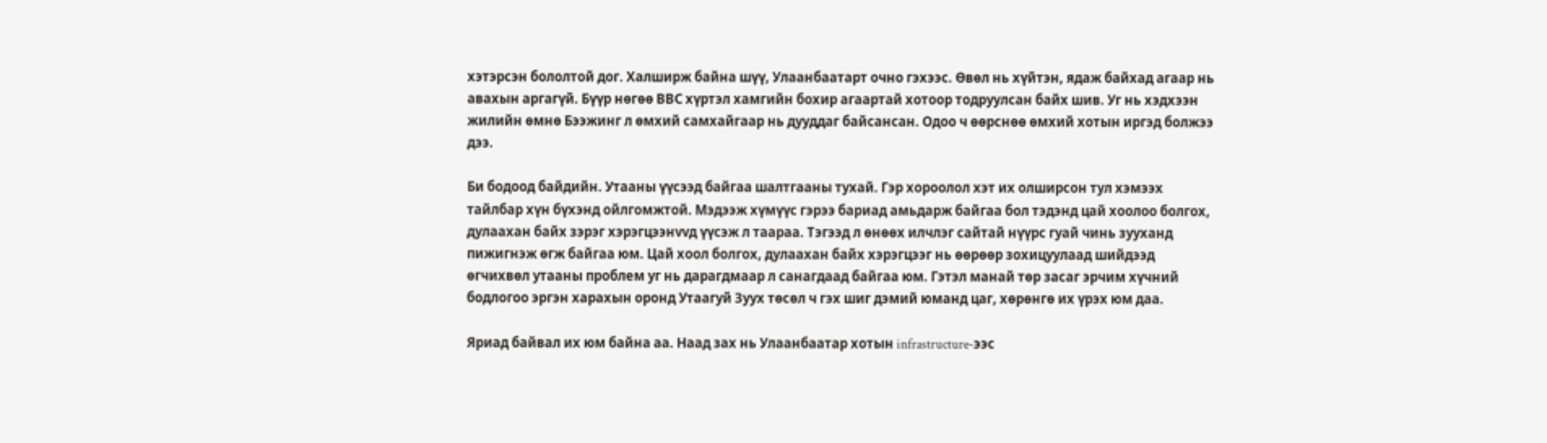хэтэрсэн бололтой дог. Халширж байна шүү, Улаанбаатарт очно гэхээс. Өвөл нь хүйтэн, ядаж байхад агаар нь авахын аргагүй. Бүүр нөгөө ВВС хүртэл хамгийн бохир агаартай хотоор тодруулсан байх шив. Уг нь хэдхээн жилийн өмнө Бээжинг л өмхий самхайгаар нь дууддаг байсансан. Одоо ч өөрснөө өмхий хотын иргэд болжээ дээ.

Би бодоод байдийн. Утааны үүсээд байгаа шалтгааны тухай. Гэр хороолол хэт их олширсон тул хэмээх тайлбар хүн бүхэнд ойлгомжтой. Мэдээж хүмүүс гэрээ бариад амьдарж байгаа бол тэдэнд цай хоолоо болгох, дулаахан байх зэрэг хэрэгцээнvvд үүсэж л таараа. Тэгээд л өнөөх илчлэг сайтай нүүрс гуай чинь зууханд пижигнэж өгж байгаа юм. Цай хоол болгох, дулаахан байх хэрэгцээг нь өөрөөр зохицуулаад шийдээд өгчихвөл утааны проблем уг нь дарагдмаар л санагдаад байгаа юм. Гэтэл манай төр засаг эрчим хүчний бодлогоо эргэн харахын оронд Утаагуй Зуух төсөл ч гэх шиг дэмий юманд цаг, хөрөнгө их үрэх юм даа.

Яриад байвал их юм байна аа. Наад зах нь Улаанбаатар хотын infrastructure-ээс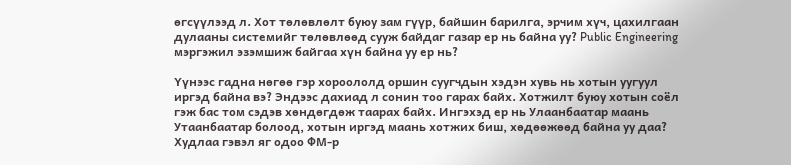өгсүүлээд л. Хот төлөвлөлт буюу зам гүүр, байшин барилга, эрчим хүч, цахилгаан дулааны системийг төлөвлөөд сууж байдаг газар ер нь байна уу? Public Engineering мэргэжил эзэмшиж байгаа хүн байна уу ер нь?

Үүнээс гадна нөгөө гэр хороололд оршин суугчдын хэдэн хувь нь хотын уугуул иргэд байна вэ? Эндээс дахиад л сонин тоо гарах байх. Хотжилт буюу хотын соёл гэж бас том сэдэв хөндөгдөж таарах байх. Ингэхэд ер нь Улаанбаатар маань Утаанбаатар болоод, хотын иргэд маань хотжих биш, хөдөөжөөд байна уу даа? Худлаа гэвэл яг одоо ФМ-р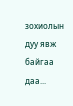зохиолын дуу явж байгаа даа...